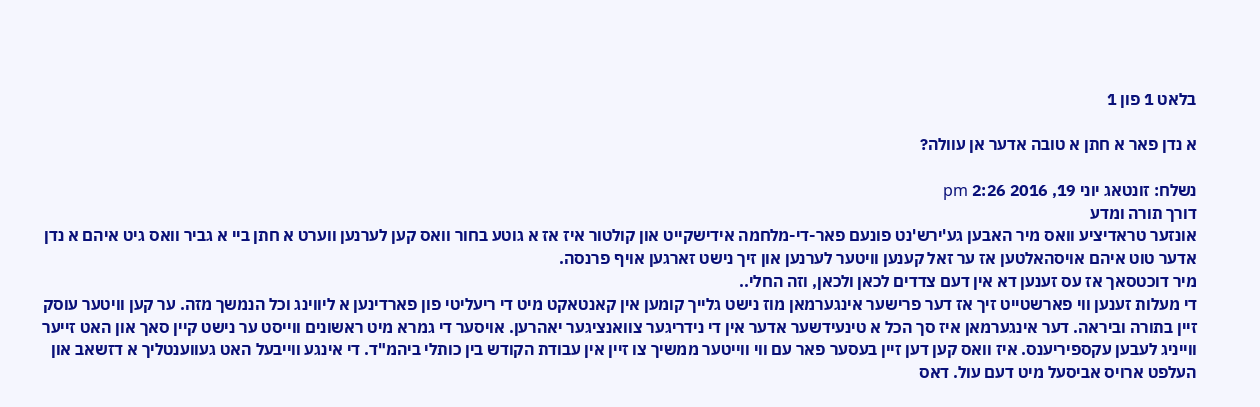בלאט 1 פון 1

א נדן פאר א חתן א טובה אדער אן עוולה?

נשלח: זונטאג יוני 19, 2016 2:26 pm
דורך תורה ומדע
אונזער טראדיציע וואס מיר האבען גע'ירש'נט פונעם פאר-די-מלחמה אידישקייט און קולטור איז אז א גוטע בחור וואס קען לערנען ווערט א חתן ביי א גביר וואס גיט איהם א נדן אדער טוט איהם אויסהאלטען אז ער זאל קענען וויטער לערנען און זיך נישט זארגען אויף פרנסה.
מיר דוכטסאך אז עס זענען דא אין דעם צדדים לכאן ולכאן, וזה החלי..
די מעלות זענען ווי פארשטייט זיך אז דער פרישער אינגערמאן מוז נישט גלייך קומען אין קאנטאקט מיט די ריעליטי פון פארדינען א ליווינג וכל הנמשך מזה. ער קען וויטער עוסק זיין בתורה וביראה. דער אינגערמאן איז סך הכל א טינעידשער אדער אין די נידריגער צוואנציגער יאהרען. אויסער די גמרא מיט ראשונים ווייסט ער נישט קיין סאך און האט זייער ווייניג לעבען עקספיריענס. איז וואס קען דען זיין בעסער פאר עם ווי ווייטער ממשיך צו זיין אין עבודת הקודש בין כותלי ביהמ"ד. די אינגע ווייבעל האט געווענטליך א דזשאב און העלפט ארויס אביסעל מיט דעם עול. דאס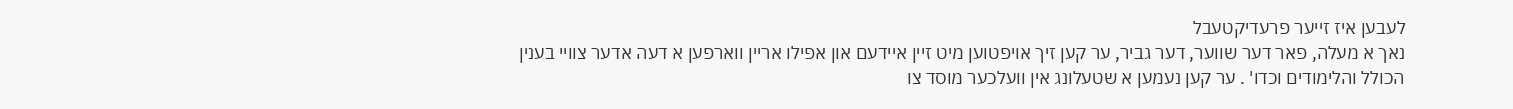לעבען איז זייער פרעדיקטעבל
נאך א מעלה, פאר דער שווער, דער גביר, ער קען זיך אויפטוען מיט זיין איידעם און אפילו אריין ווארפען א דעה אדער צוויי בענין הכולל והלימודים וכדו' . ער קען נעמען א שטעלונג אין וועלכער מוסד צו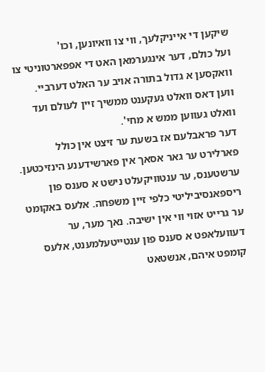שיקען די אייניקלעך, ווי צו וואיונען, וכו'
ועל כולם, דער אינגערמאן האט די אפפארטוניטי צו וואקסען א גדול בתורה אויב ער האלט דערביי.
ווען דאס וואלט געקענט ממשיך זיין לעולם ועד וואלט געווען ממש א מחי'.
דער פראבלעם אז בשעת ער זיצט אין כולל פארלירט ער גאר אסאך אין פארשידענע הינזיכטען.
ערשטענס, ער ענטוויקעלט נישט א סענס פון ריספאנסיביליטי כלפי זיין משפחה. אלעס באקומט ער גרייט אזוי ווי אין ישיבה. נאך מער, ער דעוועלאפט א סענס פון ענטייטעלמענט, אלעס קומפט איהם, אנשטאט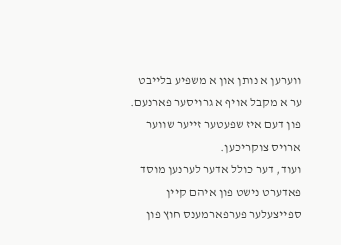ווערען א נותן און א משפיע בלייבט ער א מקבל אויף א גרויסער פארנעם. פון דעם איז שפעטער זייער שווער ארויס צוקריכען.
ועוד, דער כולל אדער לערנען מוסד פאדערט נישט פון איהם קיין ספייצעלער פערפארמענס חוץ פון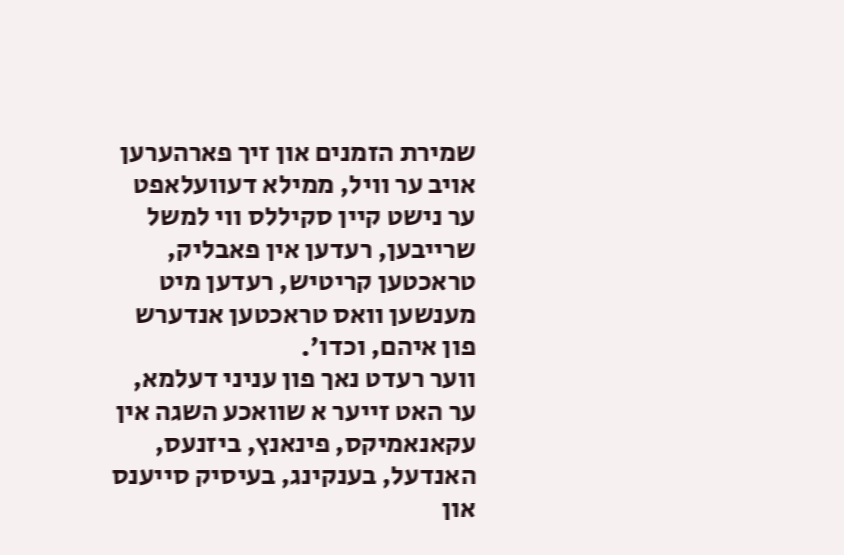שמירת הזמנים און זיך פארהערען אויב ער וויל, ממילא דעוועלאפט ער נישט קיין סקיללס ווי למשל שרייבען, רעדען אין פאבליק, טראכטען קריטיש, רעדען מיט מענשען וואס טראכטען אנדערש פון איהם, וכדו'.
ווער רעדט נאך פון עניני דעלמא, ער האט זייער א שוואכע השגה אין עקאנאמיקס, פינאנץ, ביזנעס, האנדעל, בענקינג, בעיסיק סייענס און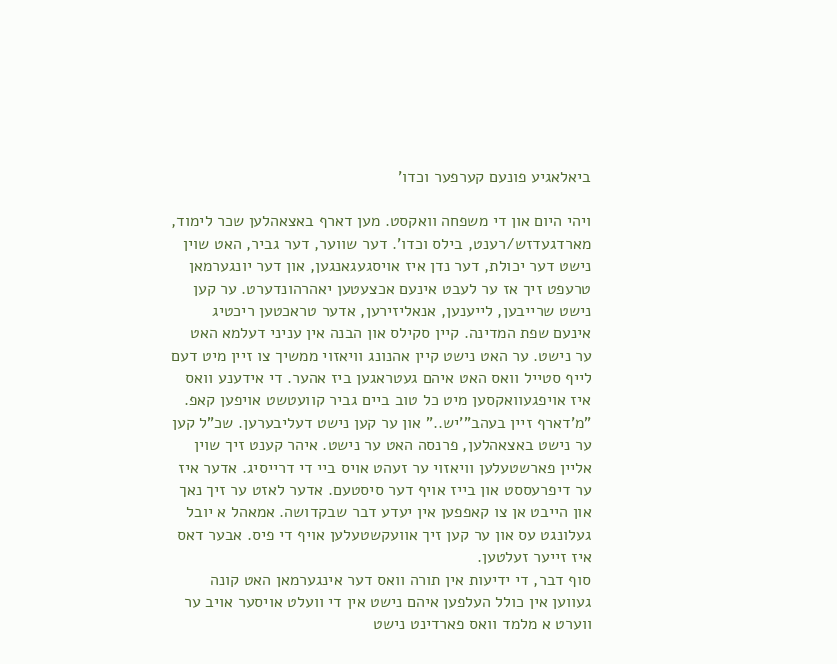ביאלאגיע פונעם קערפער וכדו'

ויהי היום און די משפחה וואקסט. מען דארף באצאהלען שכר לימוד, מארדגעדזש/רענט, בילס וכדו'. דער שווער, דער גביר, האט שוין נישט דער יכולת, דער נדן איז אויסגעגאנגען, און דער יונגערמאן טרעפט זיך אז ער לעבט אינעם אכצעטען יאהרהונדערט. ער קען נישט שרייבען, לייענען, אנאליזירען, אדער טראכטען ריכטיג אינעם שפת המדינה. קיין סקילס און הבנה אין עניני דעלמא האט ער נישט. ער האט נישט קיין אהנונג וויאזוי ממשיך צו זיין מיט דעם לייף סטייל וואס האט איהם געטראגען ביז אהער. די אידענע וואס איז אויפגעוואקסען מיט כל טוב ביים גביר קוועטשט אויפען קאפ. "מ'דארף זיין בעהב"'יש.." און ער קען נישט דעליבערען. שכ"ל קען ער נישט באצאהלען, פרנסה האט ער נישט. איהר קענט זיך שוין אליין פארשטעלען וויאזוי ער זעהט אויס ביי די דרייסיג. אדער איז ער דיפרעססט און בייז אויף דער סיסטעם. אדער לאזט ער זיך נאך און הייבט אן צו קאפפען אין יעדע דבר שבקדושה. אמאהל א יובל געלונגט עס און ער קען זיך אוועקשטעלען אויף די פיס. אבער דאס איז זייער זעלטען.
סוף דבר, די ידיעות אין תורה וואס דער אינגערמאן האט קונה געווען אין כולל העלפען איהם נישט אין די וועלט אויסער אויב ער ווערט א מלמד וואס פארדינט נישט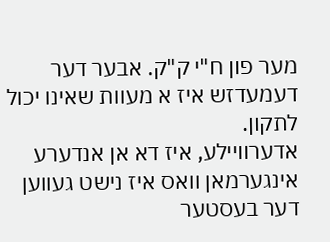מער פון ח"י ק"ק. אבער דער דעמעדזש איז א מעוות שאינו יכול לתקון.
אדערוויילע, איז דא אן אנדערע אינגערמאן וואס איז נישט געווען דער בעסטער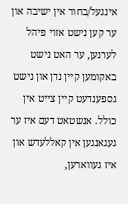אינגעל/בחור אין ישיבה און ער קען נישט אזוי פיהל לערנען, ער האט נישט באקומען קיין נדן און נישט גספענדעט קיין צייט אין כולל. אנשטאט דעם איז ער געגאנגען אין קאללעדש און איז געווארען,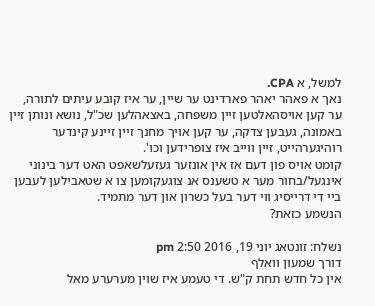למשל, א CPA.
נאך א פאהר יאהר פארדינט ער שיין, ער איז קובע עיתים לתורה, ער קען אויסהאלטען זיין משפחה, באצאהלען שכ"ל, נושא ונותן זיין באמונה, געבען צדקה, ער קען אויך מחנך זיין זיינע קינדער רוהיגערהייט, זיין ווייב איז צופרידען וכו'.
קומט אויס פון דעם אז אין אונזער געזעלשאפט האט דער בינוני אינגעל/בחור מער א טשענס אנ צוגעקומען צו א שטאבילען לעבען ביי די דרייסיג ווי דער בעל כשרון און דער מתמיד.
הנשמע כזאת?

נשלח: זונטאג יוני 19, 2016 2:50 pm
דורך שמעון וואלף
אין כל חדש תחת ק"ש. די טעמע איז שוין מערערע מאל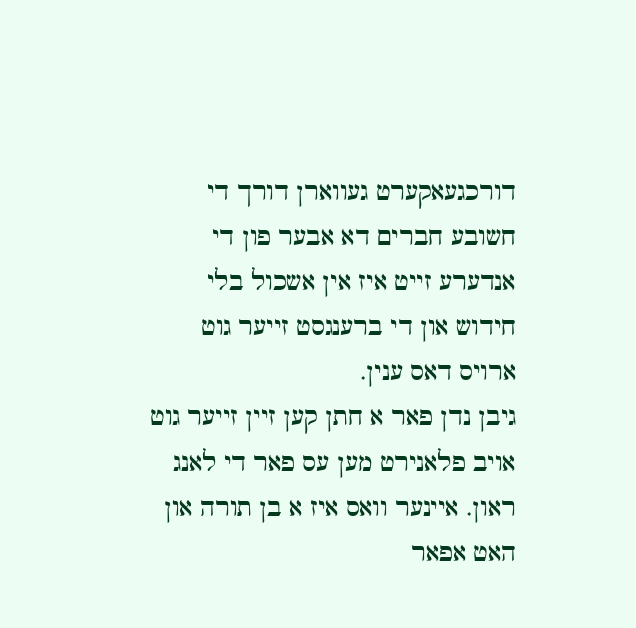דורכגעאקערט געווארן דורך די חשובע חברים דא אבער פון די אנדערע זייט איז אין אשכול בלי חידוש און די ברענגסט זייער גוט ארויס דאס ענין.
גיבן נדן פאר א חתן קען זיין זייער גוט אויב פלאנירט מען עס פאר די לאנג ראון. איינער וואס איז א בן תורה און האט אפאר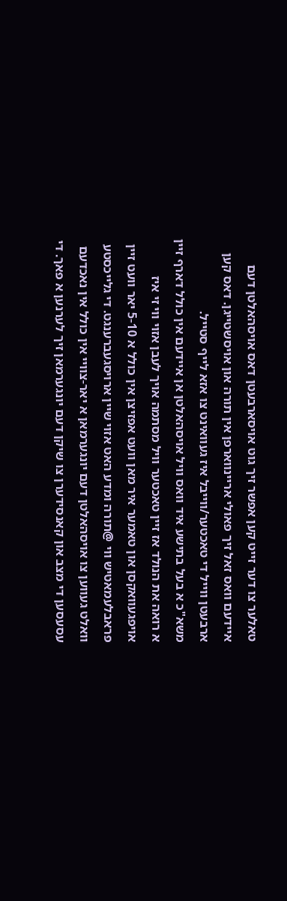טאלער צו דער זייט קען אפשר זיך גוט אויסארבעטן דאס אויסהאלטן דעם איידעם וואס זאל זיך פאולי אריינווארפן אין תורה און אויסשטייגן. דאס קען ארבעטן ווייל די טאכטער/ווייבל איז געוואינט צו אזא לייף סטייל.
משא"כ א בעל בתישע איד וואס וויל אויסהאלטן אן איידעם אין כולל דארף זיין א רואה את הנולד אז זיין טאכטער וויל מסתמה אויך לעבן אזוי ווי זי איז אויפגעוואקסן און טאמער איר מאן וועט אפזיצן אין כולל א 5-10 יאר וועט זיין פראבלעמאטיש ווי @תורה ומדע האט אזוי שיין ארויסגעברענגט. די גלייכסטע וואלט געווען צו אויסהאלטן דעם יונגערמאן א יאר-צוויי אין כולל אין נאכדעם עסעסען די מצב און קאנסידערן צו שיקן דעם יונגערמאן זיך לערנען א פאך. די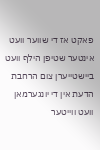פאקט אז די שווער וועט אינטער שטיפן הילף וועט ביישטייערן צום הרחבת הדעת אין די יונגערמאן וועט ווייטער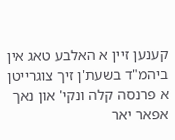קענען זיין א האלבע טאג אין ביהמ"ד בשעת'ן זיך צוגרייטן א פרנסה קלה ונקי' און נאך אפאר יאר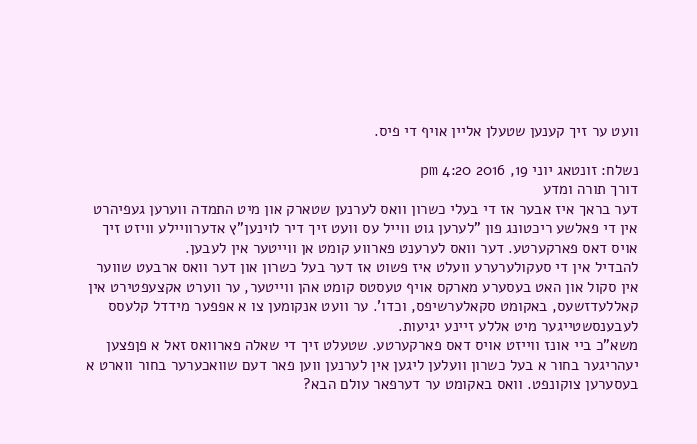וועט ער זיך קענען שטעלן אליין אויף די פיס.

נשלח: זונטאג יוני 19, 2016 4:20 pm
דורך תורה ומדע
דער בראך איז אבער אז די בעלי כשרון וואס לערנען שטארק און מיט התמדה ווערען געפיהרט אין די פאלשע ריכטונג פון "לערען גוט ווייל עס וועט זיך דיר לוינען"ץ אדערוויילע וויזט זיך אויס דאס פארקערטע. דער וואס לערענט פארווע קומט אן ווייטער אין לעבען.
להבדיל אין די סעקולערערע וועלט איז פשוט אז דער בעל כשרון און דער וואס ארבעט שווער אין סקול און האט בעסערע מארקס אויף טעסטס קומט אהן ווייטער, ער ווערט אקצעפטירט אין קאללעדזשעס, באקומט סקאלערשיפס, וכדו'. ער וועט אנקומען צו א אפפער מידדל קלעסס לעבענסשטייגער מיט אללע זיינע יגיעות.
משא"כ ביי אונז ווייזט אויס דאס פארקערטע. שטעלט זיך די שאלה פארוואס זאל א פןפצען יעהריגער בחור א בעל כשרון וועלען ליגען אין לערנען ווען פאר דעם שוואכערער בחור ווארט א בעסערען צוקונפט. וואס באקומט ער דערפאר עולם הבא?